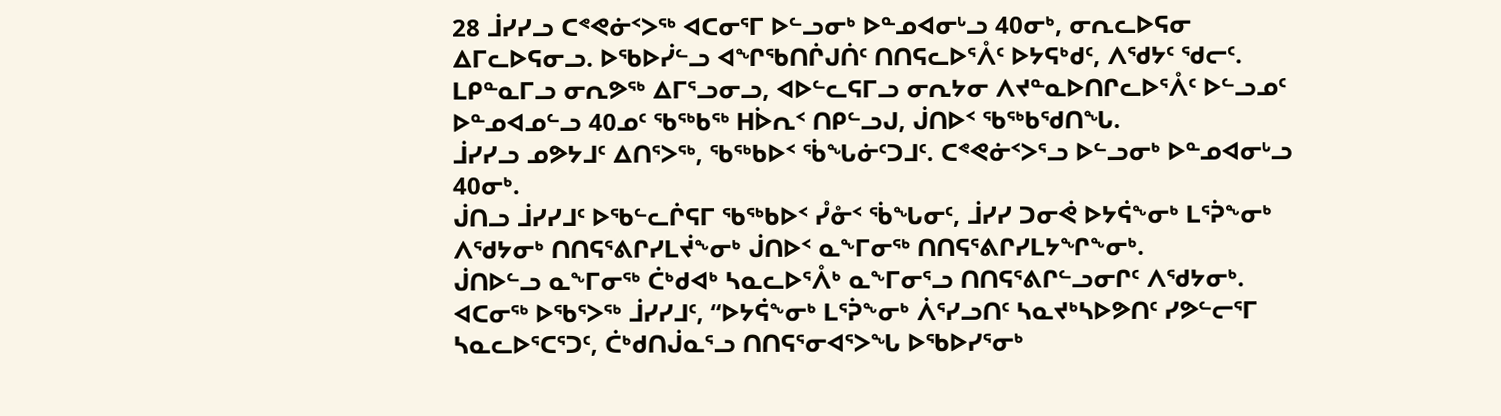28 ᒨᓯᓯᓗ ᑕᕝᕙᓃᑉᐳᖅ ᐊᑕᓂᕐᒥ ᐅᓪᓗᓂᒃ ᐅᓐᓄᐊᓂᒡᓗ 40ᓂᒃ, ᓂᕆᓚᐅᕋᓂ ᐃᒥᓚᐅᕋᓂᓗ. ᐅᖃᐅᓰᓪᓗ ᐊᖏᖃᑎᒌᒍᑏᑦ ᑎᑎᕋᓚᐅᕐᐰᑦ ᐅᔭᕋᒃᑯᑦ, ᐱᖁᔭᑦ ᖁᓕᑦ.
ᒪᑭᓐᓇᒥᓗ ᓂᕆᕗᖅ ᐃᒥᕐᓗᓂᓗ, ᐊᐅᓪᓚᕋᒥᓗ ᓂᕆᔭᓂ ᐱᔪᓐᓇᐅᑎᒋᓚᐅᕐᐰᑦ ᐅᓪᓗᓄᑦ ᐅᓐᓄᐊᓄᓪᓗ 40ᓄᑦ ᖃᖅᑲᖅ ᕼᐆᕆᑉ ᑎᑭᓪᓗᒍ, ᒎᑎᐅᑉ ᖃᖅᑲᖁᑎᖓ.
ᒨᓯᓯᓗ ᓄᕗᔭᒧᑦ ᐃᑎᕐᐳᖅ, ᖃᖅᑲᐅᑉ ᖄᖓᓃᑦᑐᒧᑦ. ᑕᕝᕙᓃᑉᐳᕐᓗ ᐅᓪᓗᓂᒃ ᐅᓐᓄᐊᓂᒡᓗ 40ᓂᒃ.
ᒎᑎᓗ ᒨᓯᓯᒧᑦ ᐅᖃᓪᓚᒌᕋᒥ ᖃᖅᑲᐅᑉ ᓮᓁᑉ ᖄᖓᓂᑦ, ᒨᓯᓯ ᑐᓂᕚ ᐅᔭᕌᖕᓂᒃ ᒪᕐᕉᖕᓂᒃ ᐱᖁᔭᓂᒃ ᑎᑎᕋᕐᕕᒋᓯᒪᔫᖕᓂᒃ ᒎᑎᐅᑉ ᓇᖕᒥᓂᖅ ᑎᑎᕋᕐᕕᒋᓯᒪᔭᖏᖕᓂᒃ.
ᒎᑎᐅᓪᓗ ᓇᖕᒥᓂᖅ ᑖᒃᑯᐊᒃ ᓴᓇᓚᐅᕐᐰᒃ ᓇᖕᒥᓂᕐᓗ ᑎᑎᕋᕐᕕᒋᓪᓗᓂᒋᑦ ᐱᖁᔭᓂᒃ.
ᐊᑕᓂᖅ ᐅᖃᕐᐳᖅ ᒨᓯᓯᒧᑦ, “ᐅᔭᕌᖕᓂᒃ ᒪᕐᕉᖕᓂᒃ ᐲᕐᓯᓗᑎᑦ ᓴᓇᔪᒃᓴᐅᕗᑎᑦ ᓯᕗᓪᓕᕐᒥ ᓴᓇᓚᐅᕐᑕᕐᑐᑦ, ᑖᒃᑯᑎᒎᓇᕐᓗ ᑎᑎᕋᕐᓂᐊᕐᐳᖓ ᐅᖃᐅᓯᕐᓂᒃ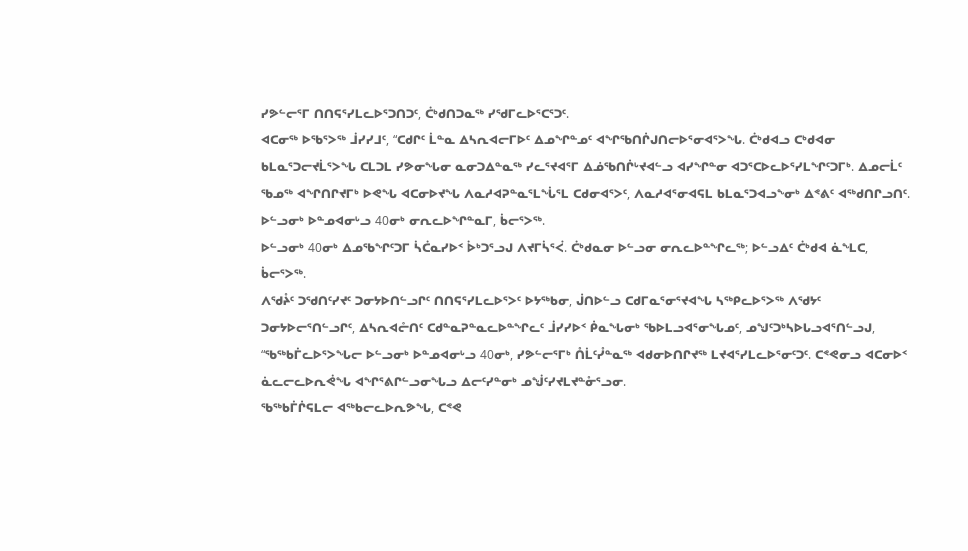ᓯᕗᓪᓕᕐᒥ ᑎᑎᕋᕐᓯᒪᓚᐅᕐᑐᑎᑐᑦ, ᑖᒃᑯᑎᑐᓇᖅ ᓯᖁᒥᓚᐅᕐᑕᕐᑐᑦ.
ᐊᑕᓂᖅ ᐅᖃᕐᐳᖅ ᒨᓯᓯᒧᑦ, “ᑕᑯᒋᑦ ᒫᓐᓇ ᐃᓴᕆᐊᓕᒥᐅᑦ ᐃᓄᖏᓐᓄᑦ ᐊᖏᖃᑎᒌᒍᑎᓕᐅᕐᓂᐊᕐᐳᖓ. ᑖᒃᑯᐊᓗ ᑕᒃᑯᐊᓂ ᑲᒪᓇᕐᑐᓕᔪᒫᕐᐳᖓ ᑕᒪᑐᒪ ᓯᕗᓂᖓᓂ ᓇᓂᑐᐃᓐᓇᖅ ᓯᓚᕐᔪᐊᕐᒥ ᐃᓅᖃᑎᒌᒡᔪᐊᓪᓗ ᐊᓯᖏᓐᓂ ᐊᑐᕐᑕᐅᓚᐅᕐᓯᒪᖏᑦᑐᒥᒃ. ᐃᓄᓕᒫᑦ ᖃᓄᖅ ᐊᖏᑎᒋᔪᒥᒃ ᐅᕙᖓ ᐊᑕᓂᐅᔪᖓ ᐱᓇᓱᐊᕈᓐᓇᕐᒪᖔᕐᒪ ᑕᑯᓂᐊᕐᐳᑦ, ᐱᓇᓱᐊᕐᓂᐊᕋᒪ ᑲᒪᓇᕐᑐᐊᓗᖕᓂᒃ ᐃᕝᕕᑦ ᐊᖅᑯᑎᒋᓗᑎᑦ.
ᐅᓪᓗᓂᒃ ᐅᓐᓄᐊᓂᒡᓗ 40ᓂᒃ ᓂᕆᓚᐅᖏᓐᓇᒥ, ᑳᓕᕐᐳᖅ.
ᐅᓪᓗᓂᒃ 40ᓂᒃ ᐃᓄᖃᖏᑦᑐᒥ ᓵᑖᓇᓯᐅᑉ ᐆᒃᑐᕐᓗᒍ ᐱᔪᒥᓵᕐᐹ. ᑖᒃᑯᓇᓂ ᐅᓪᓗᓂ ᓂᕆᓚᐅᓐᖏᓚᖅ; ᐅᓪᓗᐃᑦ ᑖᒃᑯᐊ ᓈᖕᒪᑕ, ᑳᓕᕐᐳᖅ.
ᐱᖁᔧᑦ ᑐᖁᑎᑦᓯᔪᑦ ᑐᓂᔭᐅᑎᓪᓗᒋᑦ ᑎᑎᕋᕐᓯᒪᓚᐅᕐᐳᑦ ᐅᔭᖅᑲᓂ, ᒎᑎᐅᓪᓗ ᑕᑯᒥᓇᕐᓂᕐᔪᐊᖓ ᓴᖅᑭᓚᐅᕐᐳᖅ ᐱᖁᔭᑦ ᑐᓂᔭᐅᓕᕐᑎᓪᓗᒋᑦ, ᐃᓴᕆᐊᓔᑎᑦ ᑕᑯᓐᓇᕈᓐᓇᓚᐅᓐᖏᓚᑦ ᒨᓯᓯᐅᑉ ᑮᓇᖓᓂᒃ ᖃᐅᒪᓗᐊᕐᓂᖓᓄᑦ, ᓄᖑᑦᑐᒃᓴᐅᒐᓗᐊᕐᑎᓪᓗᒍ,
“ᖃᖅᑲᒦᓚᐅᕐᐳᖓᓕ ᐅᓪᓗᓂᒃ ᐅᓐᓄᐊᓂᒡᓗ 40ᓂᒃ, ᓯᕗᓪᓕᕐᒥᒃ ᑍᒫᑦᓮᓐᓇᖅ ᐊᑯᓂᐅᑎᒋᔪᖅ ᒪᔪᐊᕐᓯᒪᓚᐅᕐᓂᑦᑐᑦ. ᑕᕝᕙᓂᓗ ᐊᑕᓂᐅᑉ ᓈᓚᓕᓚᐅᕆᕚᖓ ᐊᖏᕐᕕᒋᓪᓗᓂᖓᓗ ᐃᓕᑦᓯᓐᓂᒃ ᓄᖒᑦᓯᔪᒪᔪᓐᓁᕐᓗᓂ.
ᖃᖅᑲᒦᒌᕋᒪᓕ ᐊᖅᑲᓕᓚᐅᕆᕗᖓ, ᑕᕝᕙ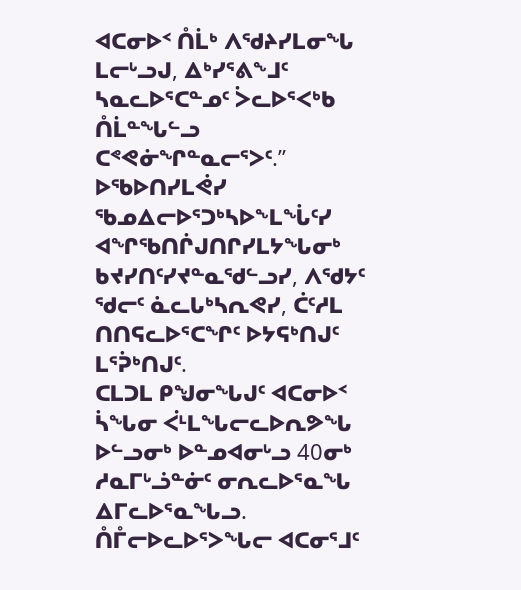ᐊᑕᓂᐅᑉ ᑍᒫᒃ ᐱᖁᔨᓯᒪᓂᖓ ᒪᓕᒡᓗᒍ, ᐃᒃᓯᕐᕕᖕᒧᑦ ᓴᓇᓚᐅᕐᑕᓐᓄᑦ ᐴᓚᐅᕐᐸᒃᑲ ᑍᒫᓐᖓᓪᓗ ᑕᕝᕙᓃᖏᓐᓇᓕᕐᐳᑦ.”
ᐅᖃᐅᑎᓯᒪᕚᓯ ᖃᓄᐃᓕᐅᕐᑐᒃᓴᐅᖕᒪᖔᑦᓯ ᐊᖏᖃᑎᒌᒍᑎᒋᓯᒪᔭᖓᓂᒃ ᑲᔪᓯᑎᑦᓯᔪᓐᓇᖁᓪᓗᓯ, ᐱᖁᔭᑦ ᖁᓕᑦ ᓈᓚᒐᒃᓴᕆᕙᓯ, ᑖᑦᓱᒪ ᑎᑎᕋᓚᐅᕐᑕᖏᑦ ᐅᔭᕋᒃᑎᒍᑦ ᒪᕐᕉᒃᑎᒍᑦ.
ᑕᒪᑐᒪ ᑭᖑᓂᖓᒍᑦ ᐊᑕᓂᐅᑉ ᓵᖓᓂ ᐹᒻᒪᖓᓕᓚᐅᕆᕗᖓ ᐅᓪᓗᓂᒃ ᐅᓐᓄᐊᓂᒡᓗ 40ᓂᒃ ᓱᓇᒥᒡᓘᓐᓃᑦ ᓂᕆᓚᐅᕐᓇᖓ ᐃᒥᓚᐅᕐᓇᖓᓗ. ᑍᒤᓕᐅᓚᐅᕐᐳᖓᓕ ᐊᑕᓂᕐᒧᑦ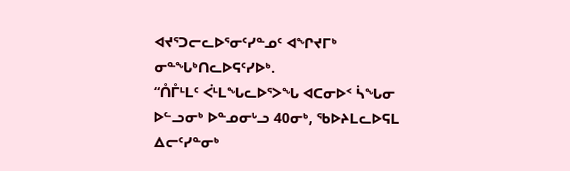ᐊᔪᕐᑐᓕᓚᐅᕐᓂᑦᓯᓐᓄᑦ ᐊᖏᔪᒥᒃ ᓂᓐᖓᒃᑎᓚᐅᕋᑦᓯᐅᒃ.
“ᑍᒤᒻᒪᑦ ᐹᒻᒪᖓᓚᐅᕐᐳᖓ ᐊᑕᓂᐅᑉ ᓵᖓᓂ ᐅᓪᓗᓂᒃ ᐅᓐᓄᓂᒡᓗ 40ᓂᒃ, ᖃᐅᔨᒪᓚᐅᕋᒪ ᐃᓕᑦᓯᓐᓂᒃ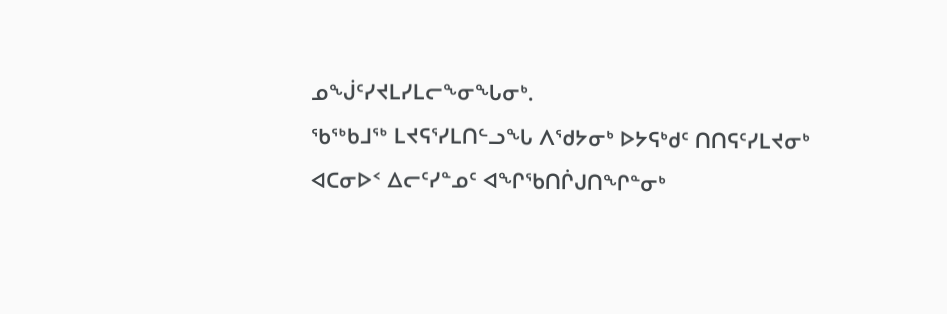ᓄᖒᑦᓯᔪᒪᓯᒪᓕᖕᓂᖓᓂᒃ.
ᖃᖅᑲᒧᖅ ᒪᔪᕋᕐᓯᒪᑎᓪᓗᖓ ᐱᖁᔭᓂᒃ ᐅᔭᕋᒃᑯᑦ ᑎᑎᕋᑦᓯᒪᔪᓂᒃ ᐊᑕᓂᐅᑉ ᐃᓕᑦᓯᓐᓄᑦ ᐊᖏᖃᑎᒌᒍᑎᖏᓐᓂᒃ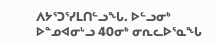ᐱᔭᕐᑐᕐᓯᒪᑎᓪᓗᖓ. ᐅᓪᓗᓂᒃ ᐅᓐᓄᐊᓂᒡᓗ 40ᓂᒃ ᓂᕆᓚᐅᕐᓇᖓ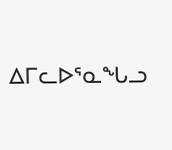ᐃᒥᓚᐅᕐᓇᖓᓗ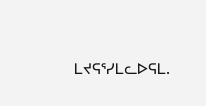ᒪᔪᕋᕐᓯᒪᓚᐅᕋᒪ.